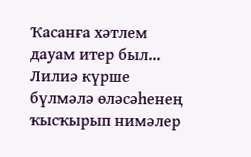Ҡасанға хәтлем дауам итер был... Лилиә күрше бүлмәлә өләсәһенең ҡысҡырып нимәлер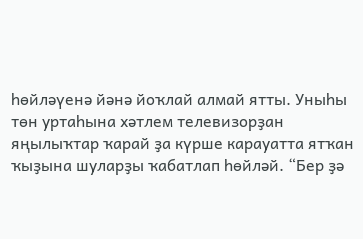һөйләүенә йәнә йоҡлай алмай ятты. Уныһы төн уртаһына хәтлем телевизорҙан яңылыҡтар ҡарай ҙа күрше карауатта ятҡан ҡыҙына шуларҙы ҡабатлап һөйләй. “Бер ҙә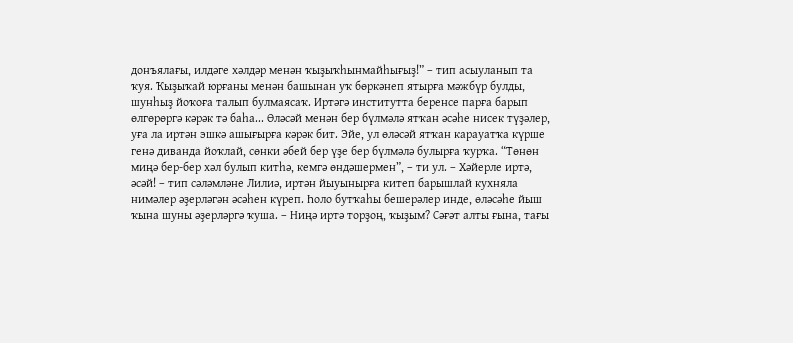донъялағы, илдәге хәлдәр менән ҡыҙыҡһынмайһығыҙ!” – тип асыуланып та ҡуя. Ҡыҙыҡай юрғаны менән башынан уҡ бөркәнеп ятырға мәжбүр булды, шунһыҙ йоҡоға талып булмаясаҡ. Иртәгә институтта беренсе парға барып өлгөрөргә кәрәк тә баһа... Өләсәй менән бер бүлмәлә ятҡан әсәһе нисек түҙәлер, уға ла иртән эшкә ашығырға кәрәк бит. Эйе, ул өләсәй ятҡан карауатҡа күрше генә диванда йоҡлай, сөнки әбей бер үҙе бер бүлмәлә булырға ҡурҡа. “Төнөн миңә бер-бер хәл булып китһә, кемгә өндәшермен”, – ти ул. – Хәйерле иртә, әсәй! – тип сәләмләне Лилиә, иртән йыуынырға китеп барышлай кухняла нимәлер әҙерләгән әсәһен күреп. Һоло бутҡаһы бешерәлер инде, өләсәһе йыш ҡына шуны әҙерләргә ҡуша. – Ниңә иртә торҙоң, ҡыҙым? Сәғәт алты ғына, тағы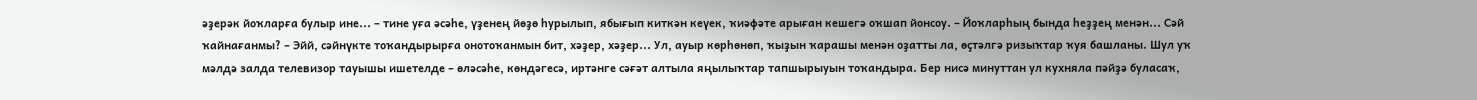әҙерәк йоҡларға булыр ине... – тине уға әсәһе, үҙенең йөҙө һурылып, ябығып киткән кеүек, ҡиәфәте арыған кешегә оҡшап йонсоу. – Йоҡларһың бында һеҙҙең менән... Сәй ҡайнағанмы? – Эйй, сәйнүкте тоҡандырырға онотоҡанмын бит, хәҙер, хәҙер... Ул, ауыр көрһөнөп, ҡыҙын ҡарашы менән оҙатты ла, өҫтәлгә ризыҡтар ҡуя башланы. Шул уҡ мәлдә залда телевизор тауышы ишетелде – өләсәһе, көндәгесә, иртәнге сәғәт алтыла яңылыҡтар тапшырыуын тоҡандыра. Бер нисә минуттан ул кухняла пәйҙә буласаҡ,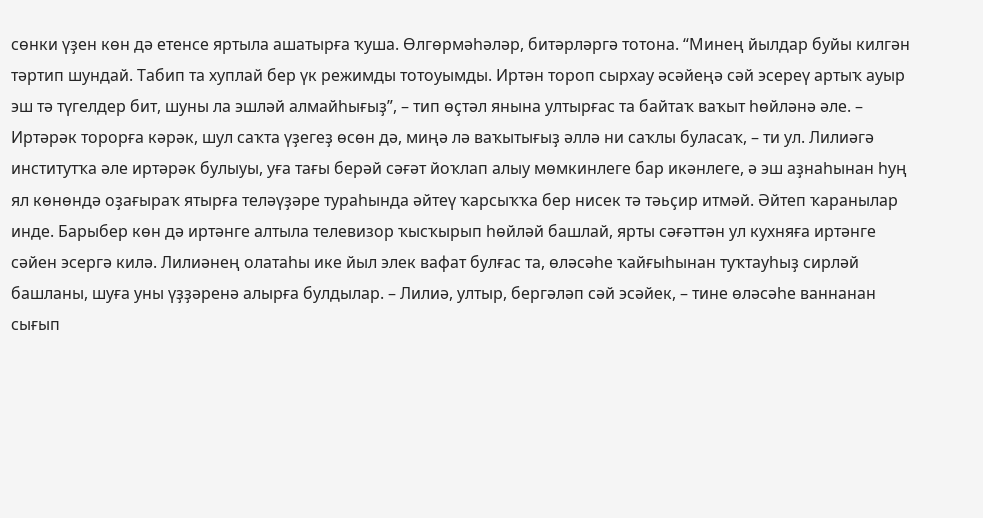сөнки үҙен көн дә етенсе яртыла ашатырға ҡуша. Өлгөрмәһәләр, битәрләргә тотона. “Минең йылдар буйы килгән тәртип шундай. Табип та хуплай бер үк режимды тотоуымды. Иртән тороп сырхау әсәйеңә сәй эсереү артыҡ ауыр эш тә түгелдер бит, шуны ла эшләй алмайһығыҙ”, – тип өҫтәл янына ултырғас та байтаҡ ваҡыт һөйләнә әле. – Иртәрәк торорға кәрәк, шул саҡта үҙегеҙ өсөн дә, миңә лә ваҡытығыҙ әллә ни саҡлы буласаҡ, – ти ул. Лилиәгә институтҡа әле иртәрәк булыуы, уға тағы берәй сәғәт йоҡлап алыу мөмкинлеге бар икәнлеге, ә эш аҙнаһынан һуң ял көнөндә оҙағыраҡ ятырға теләүҙәре тураһында әйтеү ҡарсыҡҡа бер нисек тә тәьҫир итмәй. Әйтеп ҡаранылар инде. Барыбер көн дә иртәнге алтыла телевизор ҡысҡырып һөйләй башлай, ярты сәғәттән ул кухняға иртәнге сәйен эсергә килә. Лилиәнең олатаһы ике йыл элек вафат булғас та, өләсәһе ҡайғыһынан туҡтауһыҙ сирләй башланы, шуға уны үҙҙәренә алырға булдылар. – Лилиә, ултыр, бергәләп сәй эсәйек, – тине өләсәһе ваннанан сығып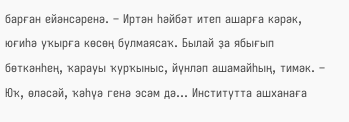барған ейәнсәренә. – Иртән һәйбәт итеп ашарға кәрәк, юғиһә уҡырға көсөң булмаясаҡ. Былай ҙа ябығып бөткәнһең, ҡарауы ҡурҡыныс, йүнләп ашамайһың, тимәк. – Юҡ, өләсәй, ҡәһүә генә эсәм дә... Институтта ашханаға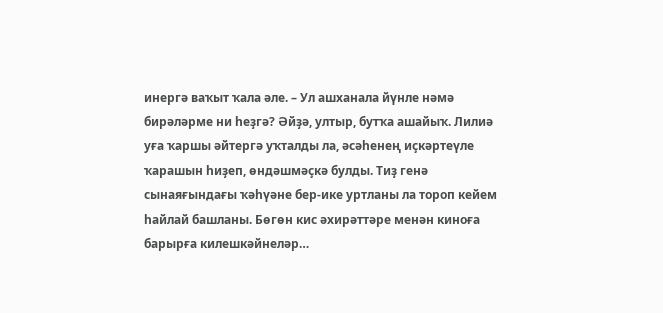инергә ваҡыт ҡала әле. – Ул ашханала йүнле нәмә бирәләрме ни һеҙгә? Әйҙә, ултыр, бутҡа ашайыҡ. Лилиә уға ҡаршы әйтергә уҡталды ла, әсәһенең иҫкәртеүле ҡарашын һиҙеп, өндәшмәҫкә булды. Тиҙ генә сынаяғындағы ҡәһүәне бер-ике уртланы ла тороп кейем һайлай башланы. Бөгөн кис әхирәттәре менән киноға барырға килешкәйнеләр…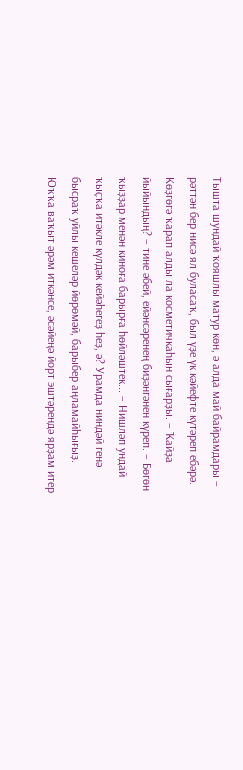Тышта шундай ҡояшлы матур көн, ә алда май байрамдары – рәттән бер нисә ял буласаҡ, был үҙе үк кәйефте күтәреп ебәрә. Көҙгөгә ҡарап алды ла косметичкаһын сығарҙы. – Ҡайҙа йыйындың? – тине әбей, ейәнсәренең биҙәнгәнен күреп. – Бөгөн ҡыҙҙар менән киноға барырға һөйләштек... – Нишләп ундай ҡыҫҡа итәкле күлдәк кейәһегеҙ һеҙ, ә? Урамда ниндәй генә бысраҡ уйлы кешеләр йөрөмәй, барыбер аңламайһығыҙ. Юҡҡа ваҡыт әрәм иткәнсе, әсәйеңә йорт эштәрендә ярҙам итер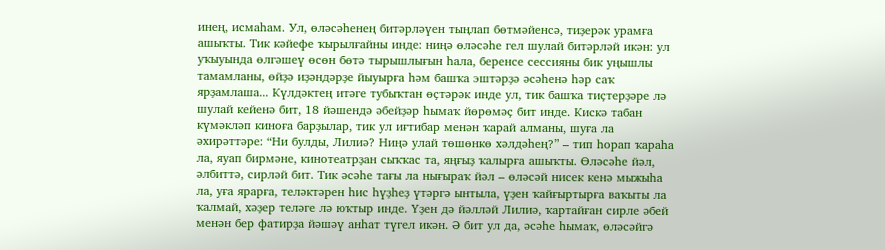инең, исмаһам. Ул, өләсәһенең битәрләүен тыңлап бөтмәйенсә, тиҙерәк урамға ашыҡты. Тик кәйефе ҡырылғайны инде: ниңә өләсәһе гел шулай битәрләй икән: ул уҡыуында өлгәшеү өсөн бөтә тырышлығын һала, беренсе сессияны бик уңышлы тамамланы, өйҙә иҙәндәрҙе йыуырға һәм башҡа эштәрҙә әсәһенә һәр саҡ ярҙамлаша... Күлдәктең итәге тубыҡтан өҫтәрәк инде ул, тик башҡа тиҫтерҙәре лә шулай кейенә бит, 18 йәшендә әбейҙәр һымаҡ йөрөмәҫ бит инде. Кискә табан күмәкләп киноға барҙылар, тик ул иғтибар менән ҡарай алманы, шуға ла әхирәттәре: “Ни булды, Лилиә? Ниңә улай төшөнкө хәлдәһең?” – тип һорап ҡараһа ла, яуап бирмәне, кинотеатрҙан сыҡҡас та, яңғыҙ ҡалырға ашыҡты. Өләсәһе йәл, әлбиттә, сирләй бит. Тик әсәһе тағы ла нығыраҡ йәл – өләсәй нисек кенә мыжыһа ла, уға ярарға, теләктәрен һис һүҙһеҙ үтәргә ынтыла, үҙен ҡайғыртырға ваҡыты ла ҡалмай, хәҙер теләге лә юҡтыр инде. Үҙен дә йәлләй Лилиә, ҡартайған сирле әбей менән бер фатирҙа йәшәү анһат түгел икән. Ә бит ул да, әсәһе һымаҡ, өләсәйгә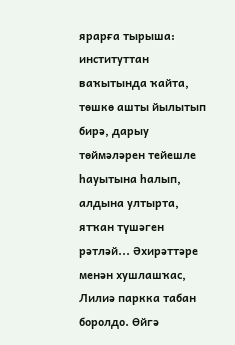ярарға тырыша: институттан ваҡытында ҡайта, төшкө ашты йылытып бирә, дарыу төймәләрен тейешле һауытына һалып, алдына ултырта, ятҡан түшәген рәтләй... Әхирәттәре менән хушлашҡас, Лилиә паркка табан боролдо. Өйгә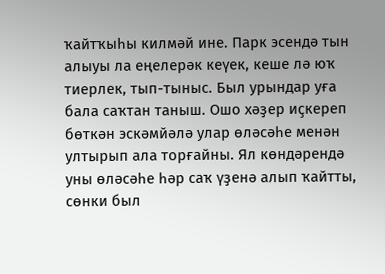ҡайтҡыһы килмәй ине. Парк эсендә тын алыуы ла еңелерәк кеүек, кеше лә юҡ тиерлек, тып-тыныс. Был урындар уға бала саҡтан таныш. Ошо хәҙер иҫкереп бөткән эскәмйәлә улар өләсәһе менән ултырып ала торғайны. Ял көндәрендә уны өләсәһе һәр саҡ үҙенә алып ҡайтты, сөнки был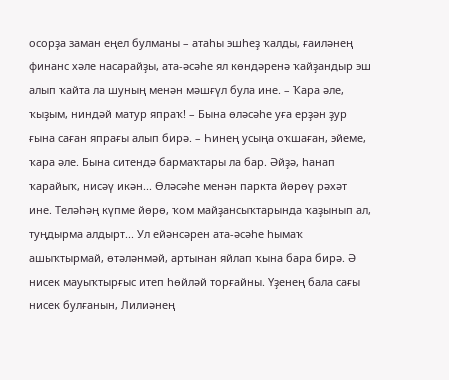осорҙа заман еңел булманы – атаһы эшһеҙ ҡалды, ғаиләнең финанс хәле насарайҙы, ата-әсәһе ял көндәренә ҡайҙандыр эш алып ҡайта ла шуның менән мәшғүл була ине. – Ҡара әле, ҡыҙым, ниндәй матур япраҡ! – Бына өләсәһе уға ерҙән ҙур ғына саған япрағы алып бирә. – Һинең усыңа оҡшаған, эйеме, ҡара әле. Бына ситендә бармаҡтары ла бар. Әйҙә, һанап ҡарайыҡ, нисәү икән... Өләсәһе менән паркта йөрөү рәхәт ине. Теләһәң күпме йөрө, ҡом майҙансыҡтарында ҡаҙынып ал, туңдырма алдырт... Ул ейәнсәрен ата-әсәһе һымаҡ ашыҡтырмай, өтәләнмәй, артынан яйлап ҡына бара бирә. Ә нисек мауыҡтырғыс итеп һөйләй торғайны. Үҙенең бала сағы нисек булғанын, Лилиәнең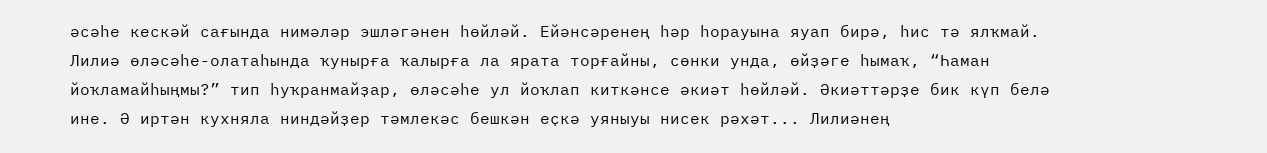әсәһе кескәй сағында нимәләр эшләгәнен һөйләй. Ейәнсәренең һәр һорауына яуап бирә, һис тә ялҡмай. Лилиә өләсәһе-олатаһында ҡунырға ҡалырға ла ярата торғайны, сөнки унда, өйҙәге һымаҡ, “Һаман йоҡламайһыңмы?” тип һуҡранмайҙар, өләсәһе ул йоҡлап киткәнсе әкиәт һөйләй. Әкиәттәрҙе бик күп белә ине. Ә иртән кухняла ниндәйҙер тәмлекәс бешкән еҫкә уяныуы нисек рәхәт... Лилиәнең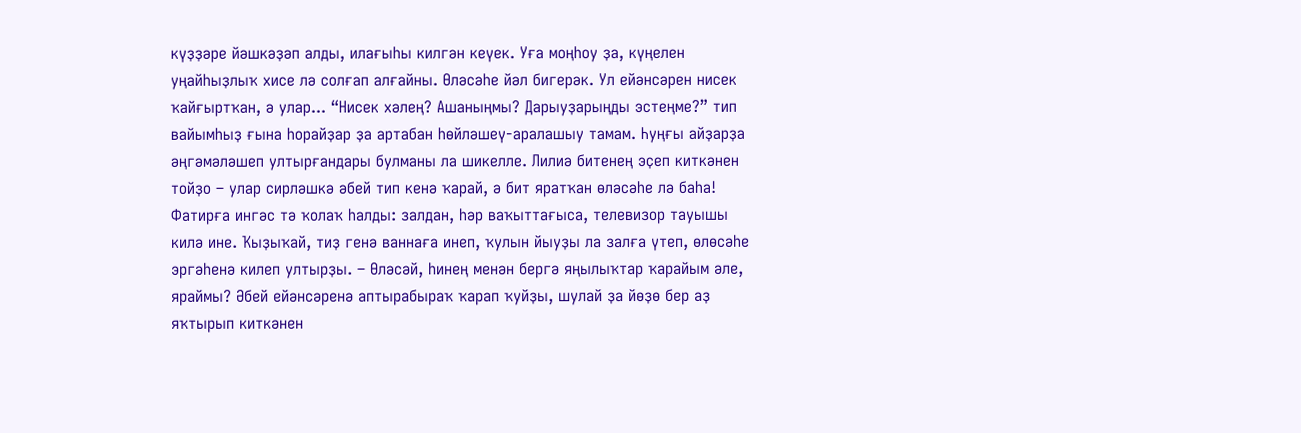күҙҙәре йәшкәҙәп алды, илағыһы килгән кеүек. Уға моңһоу ҙа, күңелен уңайһыҙлыҡ хисе лә солғап алғайны. Өләсәһе йәл бигерәк. Ул ейәнсәрен нисек ҡайғыртҡан, ә улар... “Нисек хәлең? Ашаныңмы? Дарыуҙарыңды эстеңме?” тип вайымһыҙ ғына һорайҙар ҙа артабан һөйләшеү-аралашыу тамам. Һуңғы айҙарҙа әңгәмәләшеп ултырғандары булманы ла шикелле. Лилиә битенең эҫеп киткәнен тойҙо – улар сирләшкә әбей тип кенә ҡарай, ә бит яратҡан өләсәһе лә баһа! Фатирға ингәс тә ҡолаҡ һалды: залдан, һәр ваҡыттағыса, телевизор тауышы килә ине. Ҡыҙыҡай, тиҙ генә ваннаға инеп, ҡулын йыуҙы ла залға үтеп, өлөсәһе эргәһенә килеп ултырҙы. – Өләсәй, һинең менән бергә яңылыҡтар ҡарайым әле, яраймы? Әбей ейәнсәренә аптырабыраҡ ҡарап ҡуйҙы, шулай ҙа йөҙө бер аҙ яҡтырып киткәнен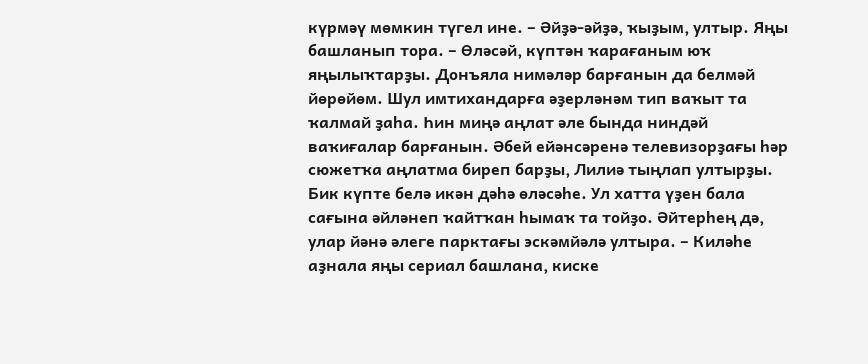күрмәү мөмкин түгел ине. – Әйҙә-әйҙә, ҡыҙым, ултыр. Яңы башланып тора. – Өләсәй, күптән ҡарағаным юҡ яңылыҡтарҙы. Донъяла нимәләр барғанын да белмәй йөрөйөм. Шул имтихандарға әҙерләнәм тип ваҡыт та ҡалмай ҙаһа. Һин миңә аңлат әле бында ниндәй ваҡиғалар барғанын. Әбей ейәнсәренә телевизорҙағы һәр сюжетҡа аңлатма биреп барҙы, Лилиә тыңлап ултырҙы. Бик күпте белә икән дәһә өләсәһе. Ул хатта үҙен бала сағына әйләнеп ҡайтҡан һымаҡ та тойҙо. Әйтерһең дә, улар йәнә әлеге парктағы эскәмйәлә ултыра. – Киләһе аҙнала яңы сериал башлана, киске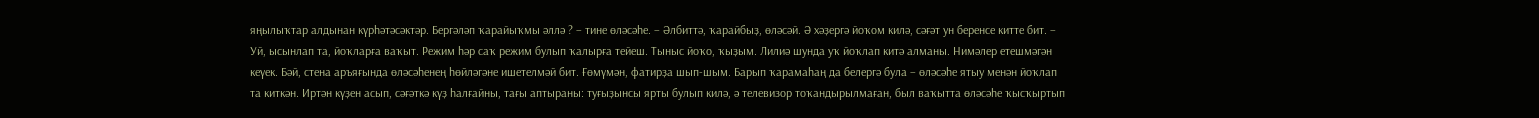яңылыҡтар алдынан күрһәтәсәктәр. Бергәләп ҡарайыҡмы әллә ? – тине өләсәһе. – Әлбиттә, ҡарайбыҙ, өләсәй. Ә хәҙергә йоҡом килә, сәғәт ун беренсе китте бит. – Уй, ысынлап та, йоҡларға ваҡыт. Режим һәр саҡ режим булып ҡалырға тейеш. Тыныс йоҡо, ҡыҙым. Лилиә шунда уҡ йоҡлап китә алманы. Нимәлер етешмәгән кеүек. Бәй, стена аръяғында өләсәһенең һөйләгәне ишетелмәй бит. Ғөмүмән, фатирҙа шып-шым. Барып ҡарамаһаң да белергә була – өләсәһе ятыу менән йоҡлап та киткән. Иртән күҙен асып, сәғәткә күҙ һалғайны, тағы аптыраны: туғыҙынсы ярты булып килә, ә телевизор тоҡандырылмаған, был ваҡытта өләсәһе ҡысҡыртып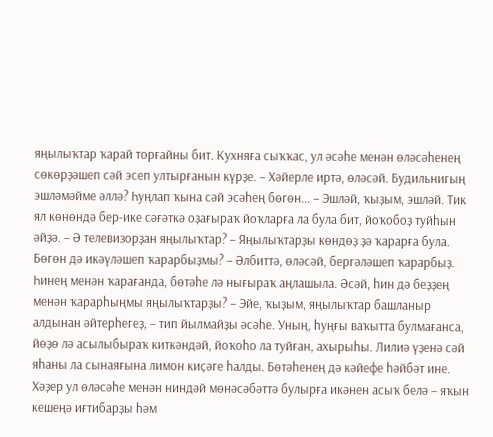яңылыҡтар ҡарай торғайны бит. Кухняға сыҡҡас, ул әсәһе менән өләсәһенең сөкөрҙәшеп сәй эсеп ултырғанын күрҙе. – Хәйерле иртә, өләсәй. Будильнигың эшләмәйме әллә? Һуңлап ҡына сәй эсәһең бөгөн... – Эшләй, ҡыҙым, эшләй. Тик ял көнөндә бер-ике сәғәткә оҙағыраҡ йоҡларға ла була бит, йоҡобоҙ туйһын әйҙә. – Ә телевизорҙан яңылыҡтар? – Яңылыҡтарҙы көндөҙ ҙә ҡарарға була. Бөгөн дә икәүләшеп ҡарарбыҙмы? – Әлбиттә, өләсәй, бергәләшеп ҡарарбыҙ. Һинең менән ҡарағанда, бөтәһе лә нығыраҡ аңлашыла. Әсәй, һин дә беҙҙең менән ҡарарһыңмы яңылыҡтарҙы? – Эйе, ҡыҙым, яңылыҡтар башланыр алдынан әйтерһегеҙ, – тип йылмайҙы әсәһе. Уның, һуңғы ваҡытта булмағанса, йөҙө лә асылыбыраҡ киткәндәй, йоҡоһо ла туйған, ахырыһы. Лилиә үҙенә сәй яһаны ла сынаяғына лимон киҫәге һалды. Бөтәһенең дә кәйефе һәйбәт ине. Хәҙер ул өләсәһе менән ниндәй мөнәсәбәттә булырға икәнен асыҡ белә – яҡын кешеңә иғтибарҙы һәм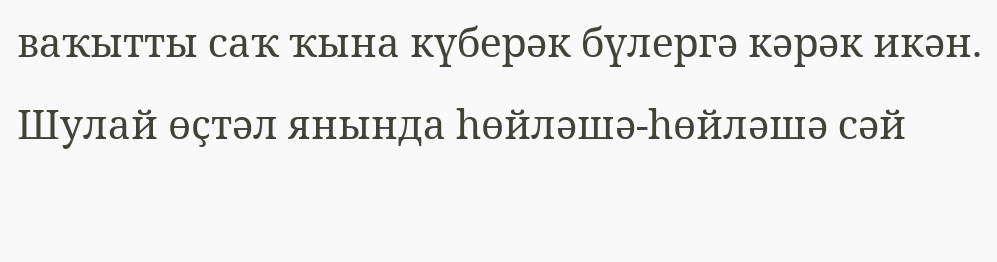ваҡытты саҡ ҡына күберәк бүлергә кәрәк икән. Шулай өҫтәл янында һөйләшә-һөйләшә сәй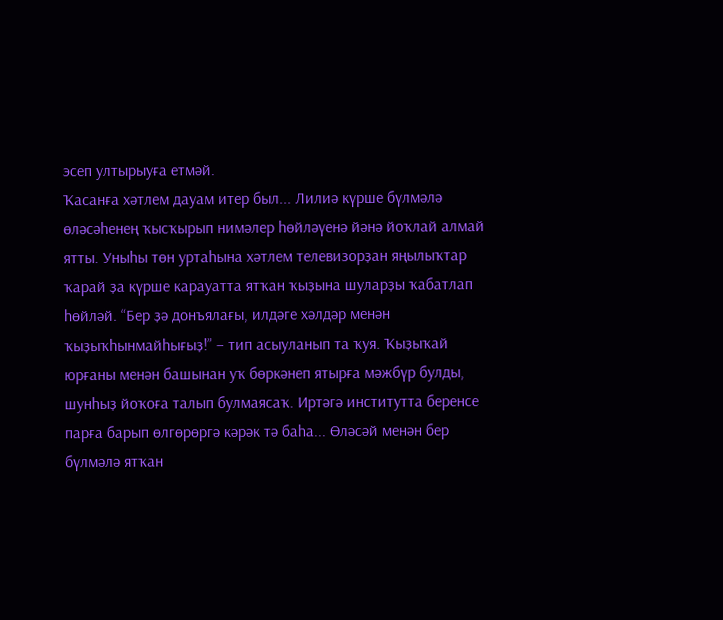эсеп ултырыуға етмәй.
Ҡасанға хәтлем дауам итер был... Лилиә күрше бүлмәлә өләсәһенең ҡысҡырып нимәлер һөйләүенә йәнә йоҡлай алмай ятты. Уныһы төн уртаһына хәтлем телевизорҙан яңылыҡтар ҡарай ҙа күрше карауатта ятҡан ҡыҙына шуларҙы ҡабатлап һөйләй. “Бер ҙә донъялағы, илдәге хәлдәр менән ҡыҙыҡһынмайһығыҙ!” – тип асыуланып та ҡуя. Ҡыҙыҡай юрғаны менән башынан уҡ бөркәнеп ятырға мәжбүр булды, шунһыҙ йоҡоға талып булмаясаҡ. Иртәгә институтта беренсе парға барып өлгөрөргә кәрәк тә баһа... Өләсәй менән бер бүлмәлә ятҡан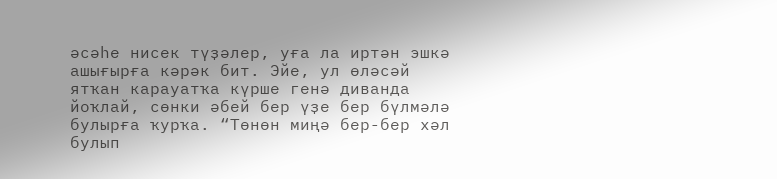әсәһе нисек түҙәлер, уға ла иртән эшкә ашығырға кәрәк бит. Эйе, ул өләсәй ятҡан карауатҡа күрше генә диванда йоҡлай, сөнки әбей бер үҙе бер бүлмәлә булырға ҡурҡа. “Төнөн миңә бер-бер хәл булып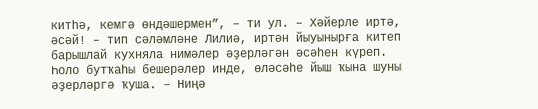китһә, кемгә өндәшермен”, – ти ул. – Хәйерле иртә, әсәй! – тип сәләмләне Лилиә, иртән йыуынырға китеп барышлай кухняла нимәлер әҙерләгән әсәһен күреп. Һоло бутҡаһы бешерәлер инде, өләсәһе йыш ҡына шуны әҙерләргә ҡуша. – Ниңә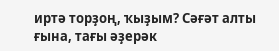иртә торҙоң, ҡыҙым? Сәғәт алты ғына, тағы әҙерәк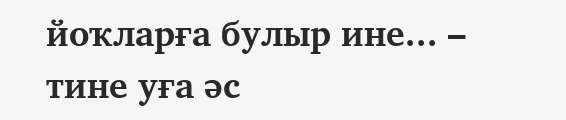йоҡларға булыр ине... – тине уға әс